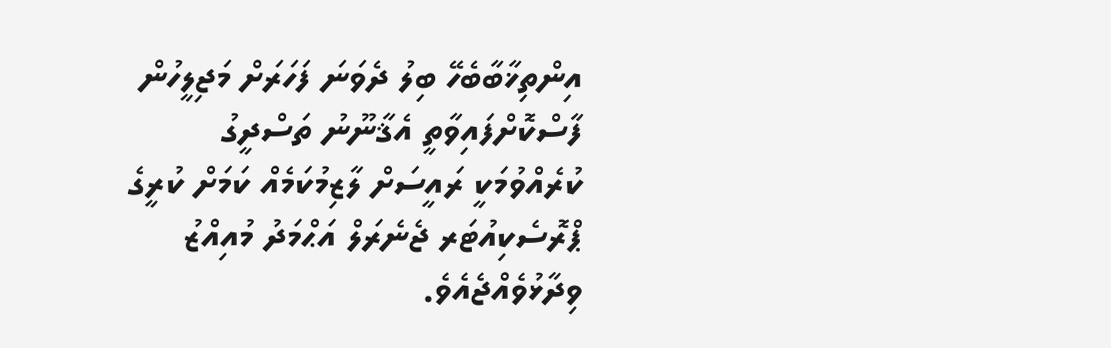އިންތިޚާބާބެހޭ ބިލު ދެވަނަ ފަހަރަށް މަޖިލީހުން ފާސްކޮށްފައިވާތީ އެޤާނޫނު ތަސްދީގު ކުރެއްވުމަކީ ރައީސަށް ލާޒިމުކަމެއް ކަމަށް ކުރީގެ ޕްރޮސެކިއުޓަރ ޖެނެރަލް އަޙްމަދު މުއިއްޒު ވިދާޅުވެއްޖެއެވެ.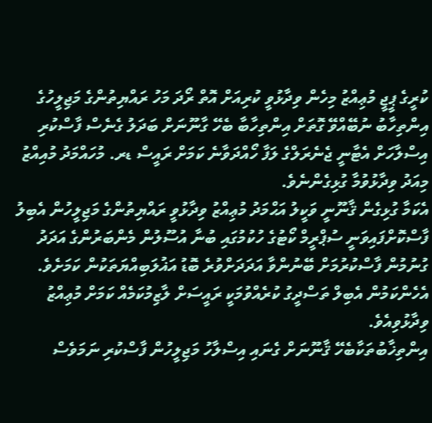ކުރީގެ ޕީޖީ މުޢިއްޒު މިހެން ވިދާޅުވީ ކުރިއަށް އޮތް ރޯދަ މަހު ރައްޔިތުންގެ މަޖިލީހުގެ އިންތިހާބު ނުބޭއްވޭ ގޮތަށް އިންތިހާބާ ބެހޭ ގާނޫނަށް ބަދަލު ގެނެސް ފާސްކުރި އިސްލާހަށް އެޓާނީ ޖެނެރަލްގެ ލަފާ ހޯއްދަވާނެ ކަމަށް ރައީސް ޑރ. މުހައްމަދު މުއިއްޒު މިއަދު ވިދާޅުވުމާ ގުޅިގެންނެވެ.
އެކަމާ ގުޅިގެން ޤާނޫނީ ވަކީލު އަޙްމަދު މުޢިއްޒު ވިދާޅުވީ ރައްޔިތުންގެ މަޖިލީހުން އެބިލު ފާސްކޮށްފައިވަނީ ސުޕްރީމް ކޯޓުގެ ހުކުމުގައި ބުނާ އުސޫލުން މެންބަރުންގެ އަދަދު ގުނުމުން ފާސްކުރުމަށް ބޭނުންވާ އަދަދަށްވުރެ ބޮޑު އަޣުލަބިއްޔަތަކުން ކަމަށެވެ.
އެހެންކަމުން އެބިލް ތަސްދީގު ކުރެއްވުމަކީ ރައީސަށް ލާޒިމުކަމެއް ކަމަށް މުޢިއްޒު ވިދާޅުވިއެވެ.
އިންތިޚާބުތަކާބެހޭ ޤާނޫނަށް ގެނައި އިސްލާހު މަޖިލީހުން ފާސްކުރި ނަމަވެސް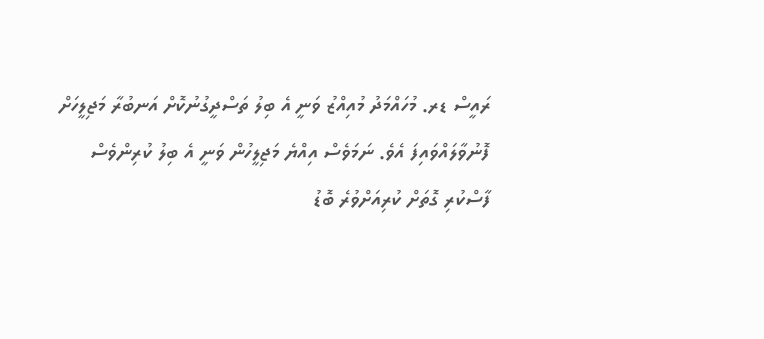ރައީސް ޑރ. މުހައްމަދު މުއިއްޒު ވަނީ އެ ބިލު ތަސްދީގުނުކޮށް އަނބުރާ މަޖިލީހަށް ފޮނުވާލައްވައިފަ އެވެ. ނަމަވެސް އިއްޔެ މަޖިލީހުން ވަނީ އެ ބިލު ކުރިންވެސް ފާސްކުރި ގޮތަށް ކުރިއަށްވުރެ ބޮޑު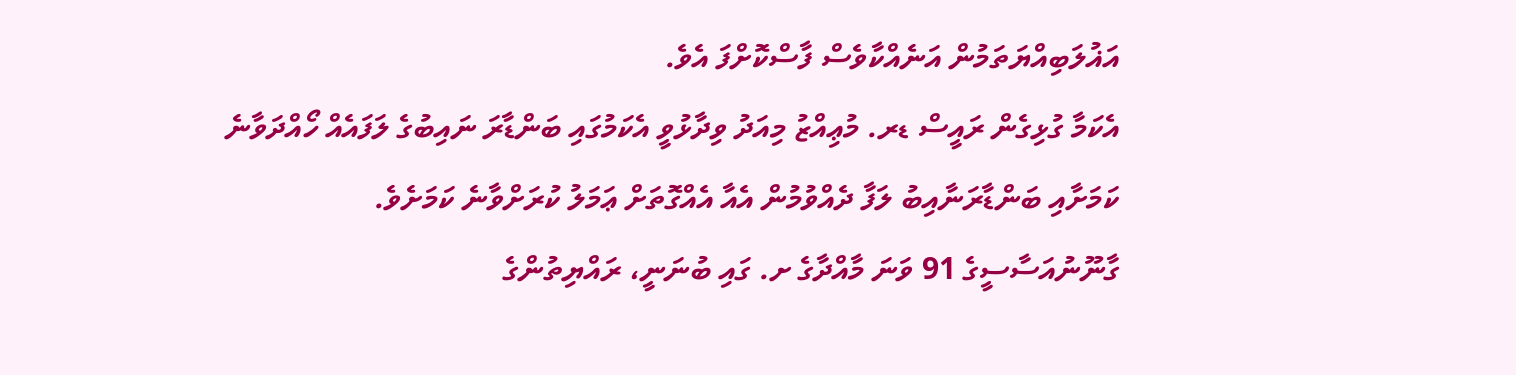އަޣުލަބިއްޔަތަމުން އަނެއްކާވެސް ފާސްކޮށްފަ އެވެ.
އެކަމާ ގުޅިގެން ރައީސް ޑރ. މުޢިއްޒު މިއަދު ވިދާޅުވީ އެކަމުގައި ބަންޑާރަ ނައިބުގެ ލަފައެއް ހޯއްދަވާނެ ކަމަށާއި ބަންޑާރަނާއިބު ލަފާ ދެއްވުމުން އެއާ އެއްގޮތަށް ޢަމަލު ކުރަށްވާނެ ކަމަށެވެ.
ގާނޫނުއަސާސީގެ 91 ވަނަ މާއްދާގެ ށ. ގައި ބުނަނީ، ރައްޔިތުންގެ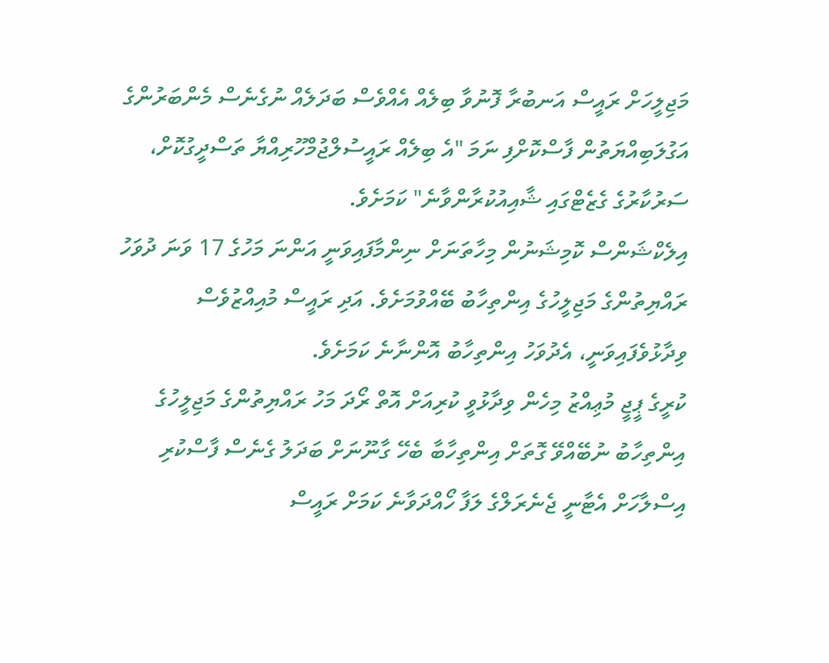މަޖިލީހަށް ރައީސް އަނބުރާ ފޮނުވާ ބިލެއް އެއްވެސް ބަދަލެއް ނުގެނެސް މެންބަރުންގެ އަގުލަބިއްޔަތުން ފާސްކޮށްފި ނަމަ "އެ ބިލެއް ރައީސުލްޖުމްހޫރިއްޔާ ތަސްދީގުކޮށް، ސަރުކާރުގެ ގެޒެޓްގައި ޝާއިއުކުރާންވާނެ" ކަމަށެވެ.
އިލެކްޝަންސް ކޮމިޝަނުން މިހާތަނަށް ނިންމާފައިވަނީ އަންނަ މަހުގެ 17 ވަނަ ދުވަހު ރައްޔިތުންގެ މަޖިލީހުގެ އިންތިހާބު ބޭއްވުމަށެވެ. އަދި ރައީސް މުއިއްޒުވެސް ވިދާޅުވެފައިވަނީ، އެދުވަހު އިންތިހާބު އޮންނާނެ ކަމަށެވެ.
ކުރީގެ ޕީޖީ މުޢިއްޒު މިހެން ވިދާޅުވީ ކުރިއަށް އޮތް ރޯދަ މަހު ރައްޔިތުންގެ މަޖިލީހުގެ އިންތިހާބު ނުބޭއްވޭ ގޮތަށް އިންތިހާބާ ބެހޭ ގާނޫނަށް ބަދަލު ގެނެސް ފާސްކުރި އިސްލާހަށް އެޓާނީ ޖެނެރަލްގެ ލަފާ ހޯއްދަވާނެ ކަމަށް ރައީސް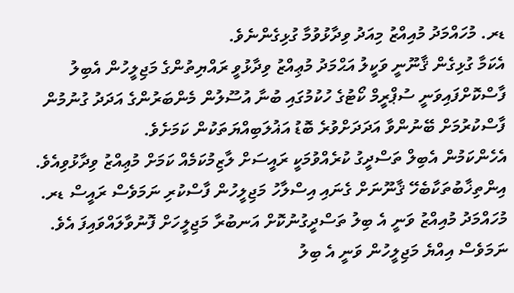ޑރ. މުހައްމަދު މުއިއްޒު މިއަދު ވިދާޅުވުމާ ގުޅިގެންނެވެ.
އެކަމާ ގުޅިގެން ޤާނޫނީ ވަކީލު އަޙްމަދު މުޢިއްޒު ވިދާޅުވީ ރައްޔިތުންގެ މަޖިލީހުން އެބިލު ފާސްކޮށްފައިވަނީ ސުޕްރީމް ކޯޓުގެ ހުކުމުގައި ބުނާ އުސޫލުން މެންބަރުންގެ އަދަދު ގުނުމުން ފާސްކުރުމަށް ބޭނުންވާ އަދަދަށްވުރެ ބޮޑު އަޣުލަބިއްޔަތަކުން ކަމަށެވެ.
އެހެންކަމުން އެބިލް ތަސްދީގު ކުރެއްވުމަކީ ރައީސަށް ލާޒިމުކަމެއް ކަމަށް މުޢިއްޒު ވިދާޅުވިއެވެ.
އިންތިޚާބުތަކާބެހޭ ޤާނޫނަށް ގެނައި އިސްލާހު މަޖިލީހުން ފާސްކުރި ނަމަވެސް ރައީސް ޑރ. މުހައްމަދު މުއިއްޒު ވަނީ އެ ބިލު ތަސްދީގުނުކޮށް އަނބުރާ މަޖިލީހަށް ފޮނުވާލައްވައިފަ އެވެ. ނަމަވެސް އިއްޔެ މަޖިލީހުން ވަނީ އެ ބިލު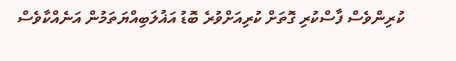ކުރިންވެސް ފާސްކުރި ގޮތަށް ކުރިއަށްވުރެ ބޮޑު އަޣުލަބިއްޔަތަމުން އަނެއްކާވެސް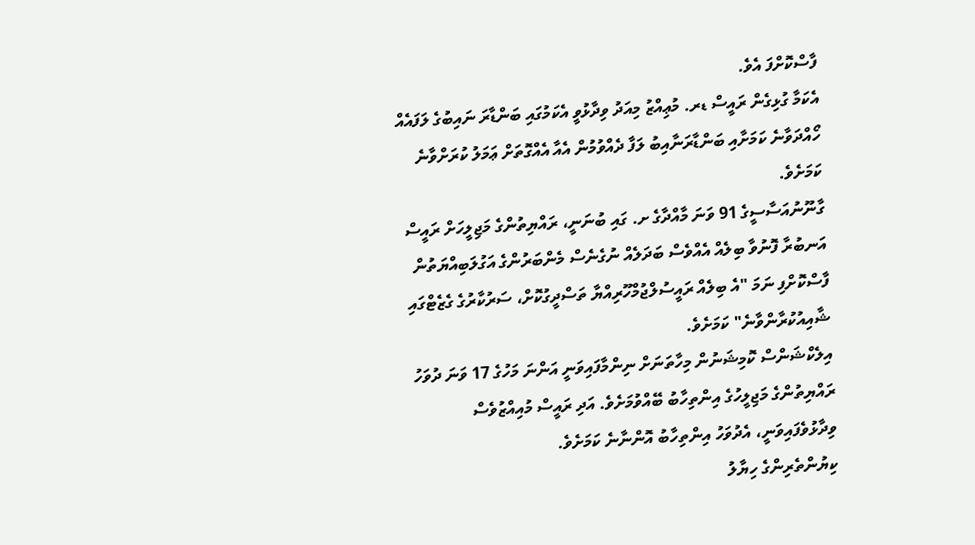ފާސްކޮށްފަ އެވެ.
އެކަމާ ގުޅިގެން ރައީސް ޑރ. މުޢިއްޒު މިއަދު ވިދާޅުވީ އެކަމުގައި ބަންޑާރަ ނައިބުގެ ލަފައެއް ހޯއްދަވާނެ ކަމަށާއި ބަންޑާރަނާއިބު ލަފާ ދެއްވުމުން އެއާ އެއްގޮތަށް ޢަމަލު ކުރަށްވާނެ ކަމަށެވެ.
ގާނޫނުއަސާސީގެ 91 ވަނަ މާއްދާގެ ށ. ގައި ބުނަނީ، ރައްޔިތުންގެ މަޖިލީހަށް ރައީސް އަނބުރާ ފޮނުވާ ބިލެއް އެއްވެސް ބަދަލެއް ނުގެނެސް މެންބަރުންގެ އަގުލަބިއްޔަތުން ފާސްކޮށްފި ނަމަ "އެ ބިލެއް ރައީސުލްޖުމްހޫރިއްޔާ ތަސްދީގުކޮށް، ސަރުކާރުގެ ގެޒެޓްގައި ޝާއިއުކުރާންވާނެ" ކަމަށެވެ.
އިލެކްޝަންސް ކޮމިޝަނުން މިހާތަނަށް ނިންމާފައިވަނީ އަންނަ މަހުގެ 17 ވަނަ ދުވަހު ރައްޔިތުންގެ މަޖިލީހުގެ އިންތިހާބު ބޭއްވުމަށެވެ. އަދި ރައީސް މުއިއްޒުވެސް ވިދާޅުވެފައިވަނީ، އެދުވަހު އިންތިހާބު އޮންނާނެ ކަމަށެވެ.
ކިޔުންތެރިންގެ ހިޔާލު